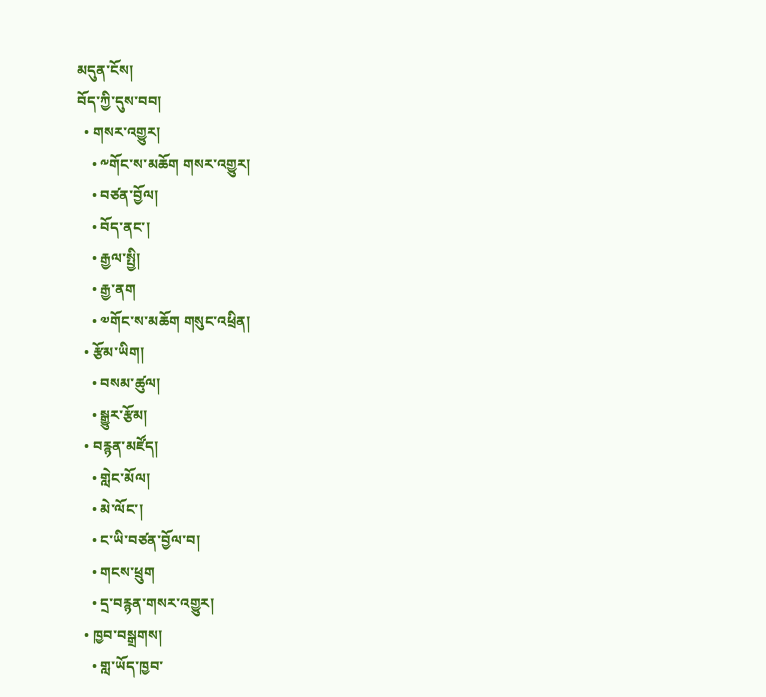མདུན་ངོས།
བོད་ཀྱི་དུས་བབ།
  • གསར་འགྱུར།
    • ༸གོང་ས་མཆོག གསར་འགྱུར།
    • བཙན་བྱོལ།
    • བོད་ནང་།
    • རྒྱལ་སྤྱི།
    • རྒྱ་ནག
    • ༧གོང་ས་མཆོག གསུང་འཕྲིན།
  • རྩོམ་ཡིག།
    • བསམ་ཚུལ།
    • སྒྱུར་རྩོམ།
  • བརྙན་མཛོད།
    • གླེང་མོལ།
    • མེ་ལོང་།
    • ང་ཡི་བཙན་བྱོལ་བ།
    • གངས་ཕྲུག
    • དྲ་བརྙན་གསར་འགྱུར།
  • ཁྱབ་བསྒྲགས།
    • གླ་ཡོད་ཁྱབ་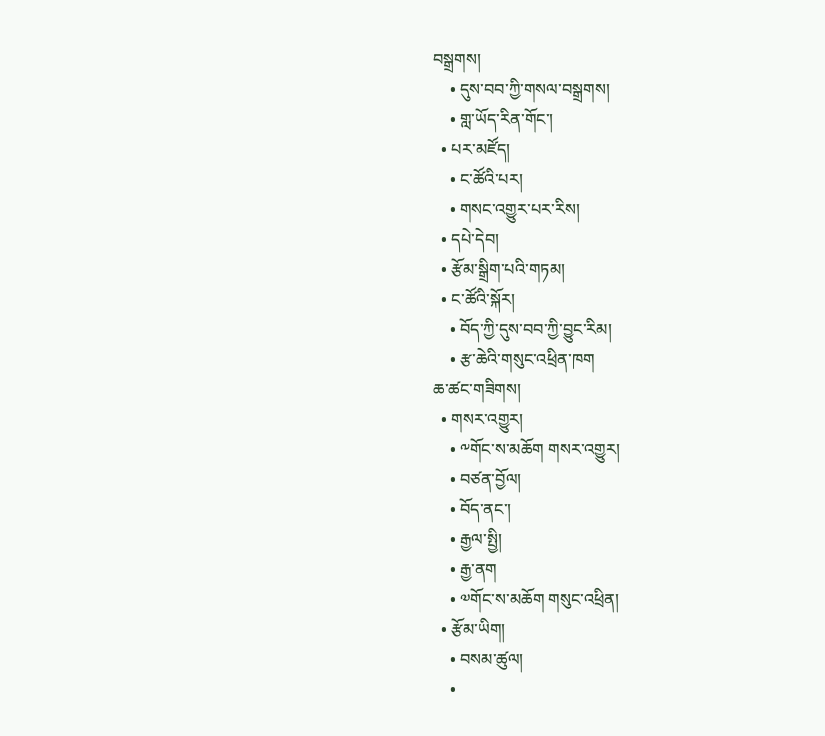བསྒྲགས།
    • དུས་བབ་ཀྱི་གསལ་བསྒྲགས།
    • གླ་ཡོད་རིན་གོང་།
  • པར་མཛོད།
    • ང་ཚོའི་པར།
    • གསང་འགྱུར་པར་རིས།
  • དཔེ་དེབ།
  • རྩོམ་སྒྲིག་པའི་གཏམ།
  • ང་ཚོའི་སྐོར།
    • བོད་ཀྱི་དུས་བབ་ཀྱི་བྱུང་རིམ།
    • རྩ་ཆེའི་གསུང་འཕྲིན་ཁག
ཆ་ཚང་གཟིགས།
  • གསར་འགྱུར།
    • ༸གོང་ས་མཆོག གསར་འགྱུར།
    • བཙན་བྱོལ།
    • བོད་ནང་།
    • རྒྱལ་སྤྱི།
    • རྒྱ་ནག
    • ༧གོང་ས་མཆོག གསུང་འཕྲིན།
  • རྩོམ་ཡིག།
    • བསམ་ཚུལ།
    •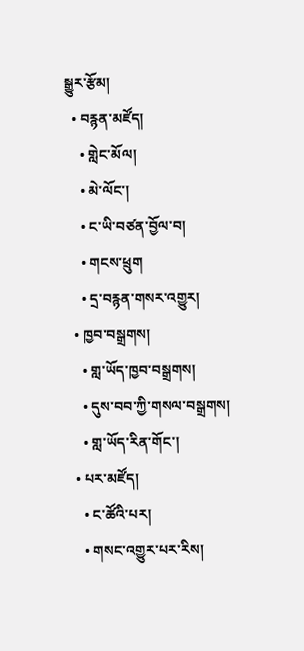སྒྱུར་རྩོམ།
  • བརྙན་མཛོད།
    • གླེང་མོལ།
    • མེ་ལོང་།
    • ང་ཡི་བཙན་བྱོལ་བ།
    • གངས་ཕྲུག
    • དྲ་བརྙན་གསར་འགྱུར།
  • ཁྱབ་བསྒྲགས།
    • གླ་ཡོད་ཁྱབ་བསྒྲགས།
    • དུས་བབ་ཀྱི་གསལ་བསྒྲགས།
    • གླ་ཡོད་རིན་གོང་།
  • པར་མཛོད།
    • ང་ཚོའི་པར།
    • གསང་འགྱུར་པར་རིས།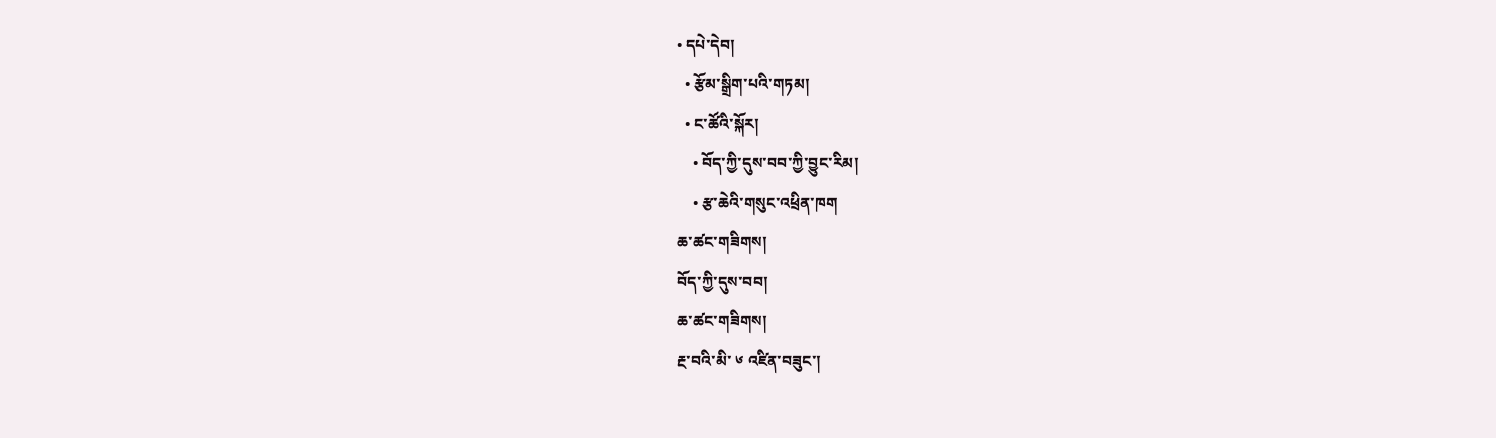• དཔེ་དེབ།
  • རྩོམ་སྒྲིག་པའི་གཏམ།
  • ང་ཚོའི་སྐོར།
    • བོད་ཀྱི་དུས་བབ་ཀྱི་བྱུང་རིམ།
    • རྩ་ཆེའི་གསུང་འཕྲིན་ཁག
ཆ་ཚང་གཟིགས།
བོད་ཀྱི་དུས་བབ།
ཆ་ཚང་གཟིགས།
རྔ་བའི་མི་ ༦ འཛིན་བཟུང་།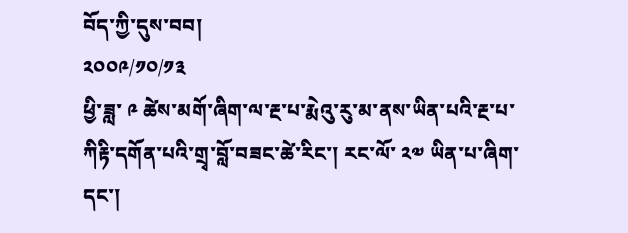བོད་ཀྱི་དུས་བབ།
༢༠༠༩/༡༠/༡༣
ཕྱི་ཟླ་ ༩ ཚེས་མགོ་ཞིག་ལ་རྔ་པ་རྨེའུ་རུ་མ་ནས་ཡིན་པའི་རྔ་པ་ཀིརྟི་དགོན་པའི་གྲྭ་བློ་བཟང་ཚེ་རིང་། རང་ལོ་ ༢༧ ཡིན་པ་ཞིག་དང་།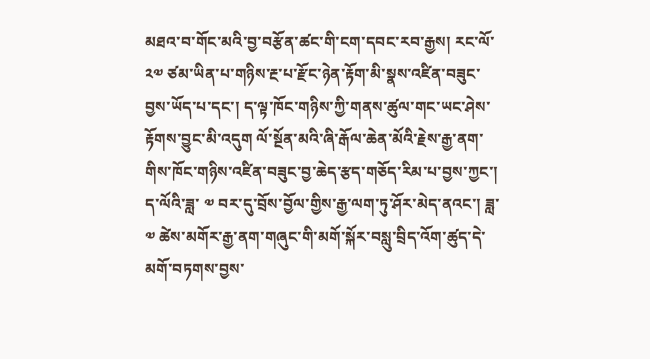མཐའ་བ་གོང་མའི་བྱ་བརྩོན་ཚང་གི་ངག་དབང་རབ་རྒྱས། རང་ལོ་ ༢༧ ཙམ་ཡིན་པ་གཉིས་རྔ་པ་རྫོང་ཉེན་རྟོག་མི་སྣས་འཛིན་བཟུང་བྱས་ཡོད་པ་དང་། ད་ལྟ་ཁོང་གཉིས་ཀྱི་གནས་ཚུལ་གང་ཡང་ཤེས་རྟོགས་བྱུང་མི་འདུག ལོ་སྔོན་མའི་ཞི་རྒོལ་ཆེན་མོའི་རྗེས་རྒྱ་ནག་གིས་ཁོང་གཉིས་འཛིན་བཟུང་བྱ་ཆེད་རྩད་གཅོད་རིམ་པ་བྱས་ཀྱང་། ད་ལོའི་ཟླ་ ༧ བར་དུ་བྲོས་བྱོལ་གྱིས་རྒྱ་ལག་ཏུ་ཤོར་མེད་ནའང་། ཟླ་ ༧ ཚེས་མགོར་རྒྱ་ནག་གཞུང་གི་མགོ་སྐོར་བསླུ་བྲིད་འོག་ཚུད་དེ་མགོ་བཏགས་བྱས་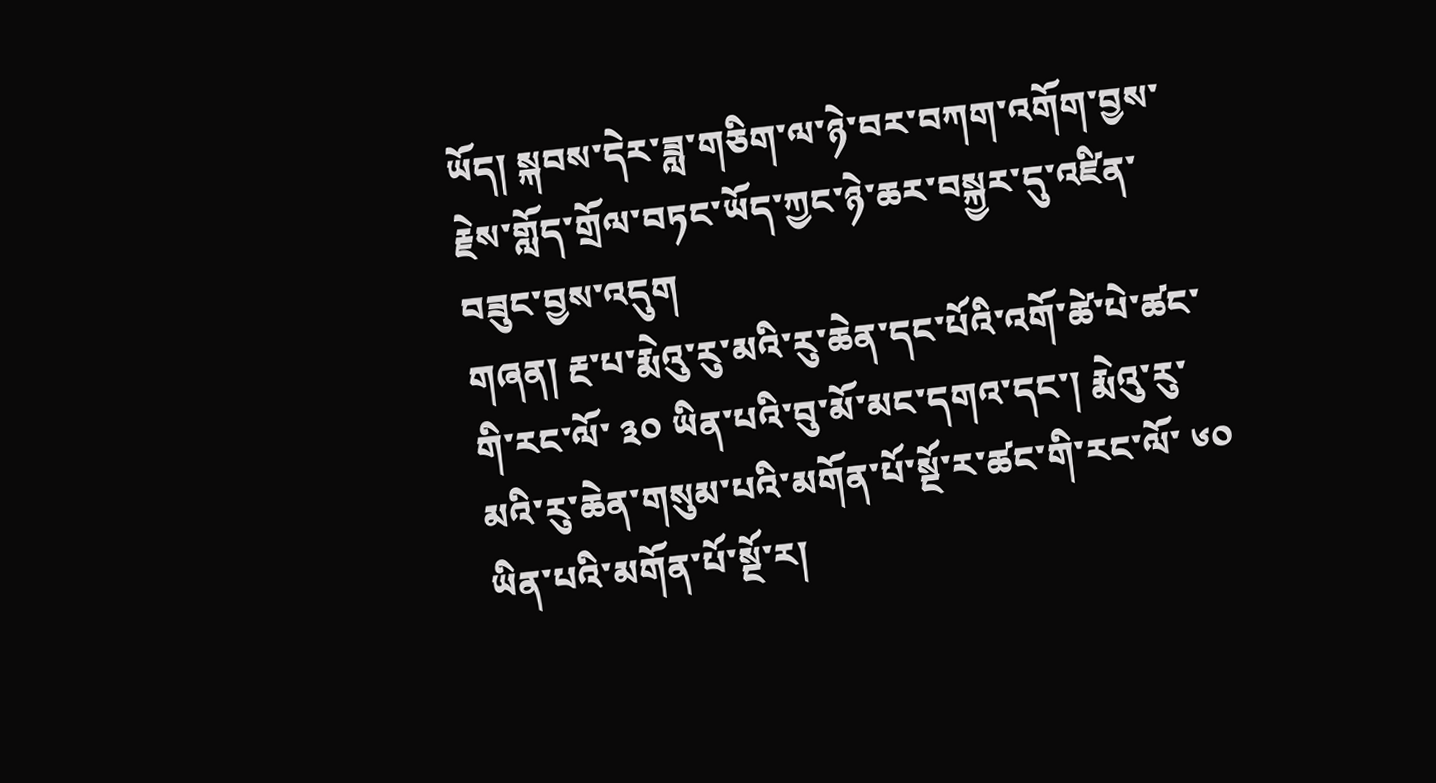ཡོད། སྐབས་དེར་ཟླ་གཅིག་ལ་ཉེ་བར་བཀག་འགོག་བྱས་རྗེས་གློད་གྲོལ་བཏང་ཡོད་ཀྱང་ཉེ་ཆར་བསྐྱར་དུ་འཛིན་བཟུང་བྱས་འདུག
གཞན། རྔ་པ་རྨེའུ་རུ་མའི་རུ་ཆེན་དང་པོའི་འགོ་ཚེ་པེ་ཚང་གི་རང་ལོ་ ༣༠ ཡིན་པའི་བུ་མོ་མང་དགའ་དང་། རྨེའུ་རུ་མའི་རུ་ཆེན་གསུམ་པའི་མགོན་པོ་སྔོ་ར་ཚང་གི་རང་ལོ་ ༦༠ ཡིན་པའི་མགོན་པོ་སྔོ་ར།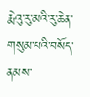རྨེའུ་རུ་མའི་རུ་ཆེན་གསུམ་པའི་བསོད་ནམས་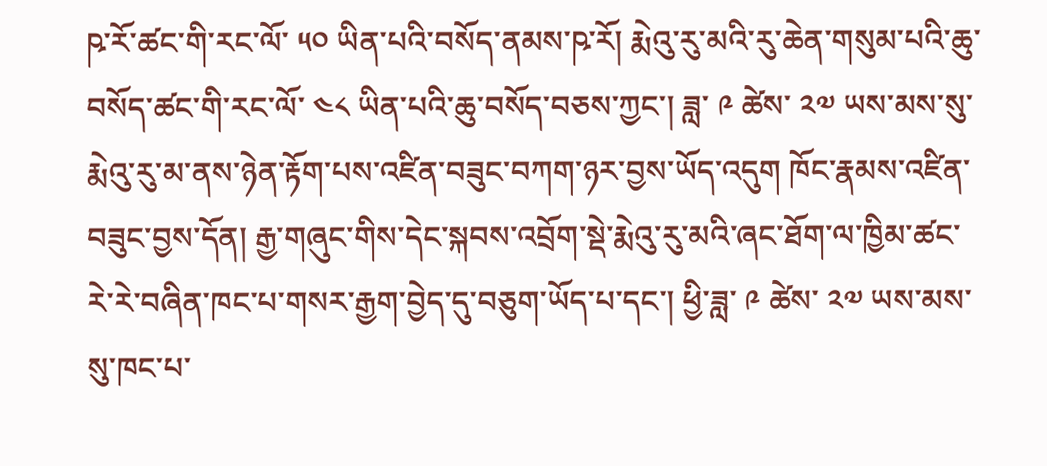ཥ་རོ་ཚང་གི་རང་ལོ་ ༥༠ ཡིན་པའི་བསོད་ནམས་ཥ་རོ། རྨེའུ་རུ་མའི་རུ་ཆེན་གསུམ་པའི་ཆུ་བསོད་ཚང་གི་རང་ལོ་ ༤༨ ཡིན་པའི་ཆུ་བསོད་བཅས་ཀྱང་། ཟླ་ ༩ ཚེས་ ༢༧ ཡས་མས་སུ་རྨེའུ་རུ་མ་ནས་ཉེན་རྟོག་པས་འཛིན་བཟུང་བཀག་ཉར་བྱས་ཡོད་འདུག ཁོང་རྣམས་འཛིན་བཟུང་བྱས་དོན། རྒྱ་གཞུང་གིས་དེང་སྐབས་འབྲོག་སྡེ་རྨེའུ་རུ་མའི་ཞང་ཐོག་ལ་ཁྱིམ་ཚང་རེ་རེ་བཞིན་ཁང་པ་གསར་རྒྱག་བྱེད་དུ་བཅུག་ཡོད་པ་དང་། ཕྱི་ཟླ་ ༩ ཚེས་ ༢༧ ཡས་མས་སུ་ཁང་པ་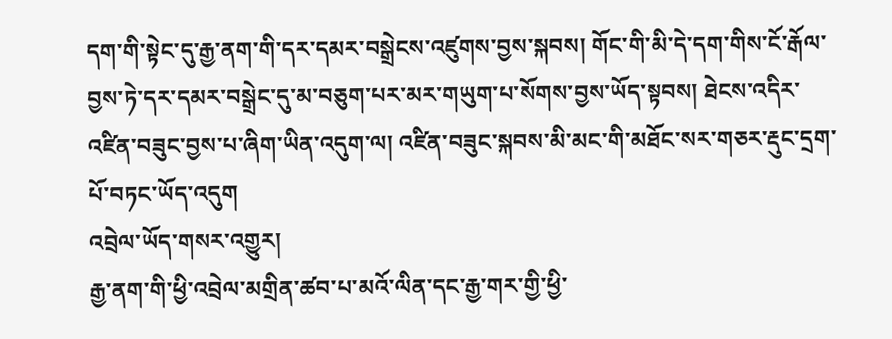དག་གི་སྟེང་དུ་རྒྱ་ནག་གི་དར་དམར་བསྒྲེངས་འཛུགས་བྱས་སྐབས། གོང་གི་མི་དེ་དག་གིས་ངོ་རྒོལ་བྱས་ཏེ་དར་དམར་བསྒྲེང་དུ་མ་བཅུག་པར་མར་གཡུག་པ་སོགས་བྱས་ཡོད་སྟབས། ཐེངས་འདིར་འཛིན་བཟུང་བྱས་པ་ཞིག་ཡིན་འདུག་ལ། འཛིན་བཟུང་སྐབས་མི་མང་གི་མཐོང་སར་གཅར་རྡུང་དྲག་པོ་བཏང་ཡོད་འདུག
འབྲེལ་ཡོད་གསར་འགྱུར།
རྒྱ་ནག་གི་ཕྱི་འབྲེལ་མགྲིན་ཚབ་པ་མའོ་ལིན་དང་རྒྱ་གར་གྱི་ཕྱི་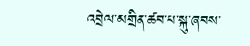འབྲེལ་མགྲིན་ཚབ་པ་སྐུ་ཞབས་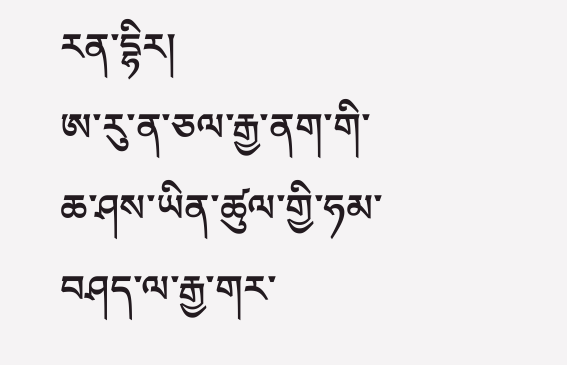རན་དྷིར།
ཨ་རུ་ན་ཅལ་རྒྱ་ནག་གི་ཆ་ཤས་ཡིན་ཚུལ་གྱི་ཧམ་བཤད་ལ་རྒྱ་གར་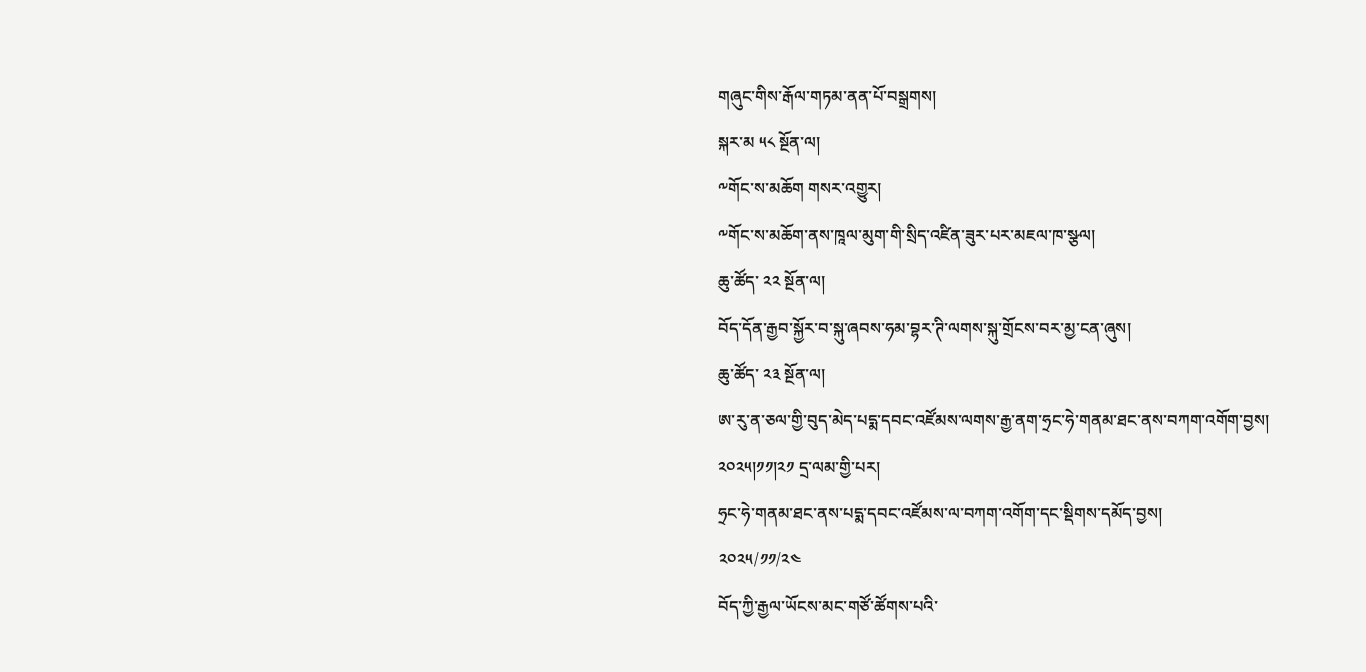གཞུང་གིས་རྒོལ་གཏམ་ནན་པོ་བསྒྲགས།
སྐར་མ ༥༨ སྔོན་ལ།
༸གོང་ས་མཆོག གསར་འགྱུར།
༸གོང་ས་མཆོག་ནས་ཁཱལ་མུག་གི་སྲིད་འཛིན་ཟུར་པར་མཇལ་ཁ་སྩལ།
ཆུ་ཚོད་ ༢༢ སྔོན་ལ།
བོད་དོན་རྒྱབ་སྐྱོར་བ་སྐུ་ཞབས་ཧམ་བྷར་ཊི་ལགས་སྐུ་གྲོངས་བར་མྱ་ངན་ཞུས།
ཆུ་ཚོད་ ༢༣ སྔོན་ལ།
ཨ་རུ་ན་ཅལ་གྱི་བུད་མེད་པདྨ་དབང་འཛོམས་ལགས་རྒྱ་ནག་ཧྲང་ཧེ་གནམ་ཐང་ནས་བཀག་འགོག་བྱས། ༢༠༢༥།༡༡།༢༡ དྲ་ལམ་གྱི་པར།
ཧྲང་ཧེ་གནམ་ཐང་ནས་པདྨ་དབང་འཛོམས་ལ་བཀག་འགོག་དང་སྡིགས་དམོད་བྱས།
༢༠༢༥/༡༡/༢༤
བོད་ཀྱི་རྒྱལ་ཡོངས་མང་གཙོ་ཚོགས་པའི་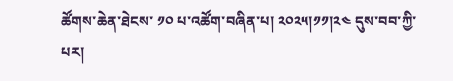ཚོགས་ཆེན་ཐེངས་ ༡༠ པ་འཚོག་བཞིན་པ། ༢༠༢༥།༡༡།༢༤ དུས་བབ་ཀྱི་པར།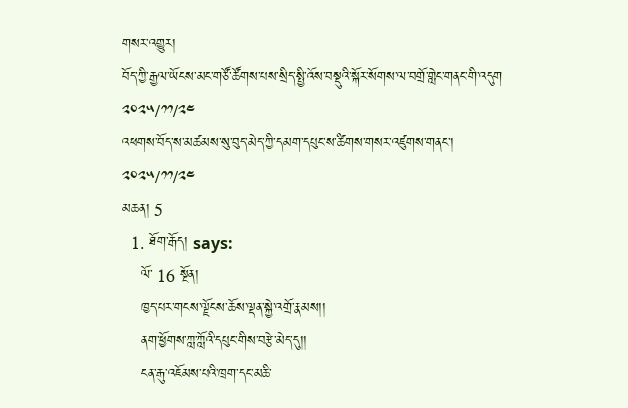གསར་འགྱུར།
བོད་ཀྱི་རྒྱལ་ཡོངས་མང་གཙོ་ཚོགས་པས་སྲིད་སྤྱི་འོས་བསྡུའི་སྐོར་སོགས་ལ་བགྲོ་གླེང་གནང་གི་འདུག
༢༠༢༥/༡༡/༢༤
འཕགས་བོད་ས་མཚམས་སུ་བུད་མེད་ཀྱི་དམག་དཔུང་ས་ཚིགས་གསར་འཛུགས་གནང་།
༢༠༢༥/༡༡/༢༤
མཆན། 5
  1. ཐོག་རྒོད། says:
    ལོ་ 16 སྔོན།
    ཁྱད་པར་གངས་ལྗོངས་ཆོས་ལྡན་སྐྱེ་འགྲོ་རྣམས།།
    ནག་ཕྱོགས་ཀླ་ཀློའི་དཔུང་གིས་བརྩེ་མེད་དུ།།
    ངན་རྒུ་འཇོམས་པའི་ཁྲག་དང་མཆི་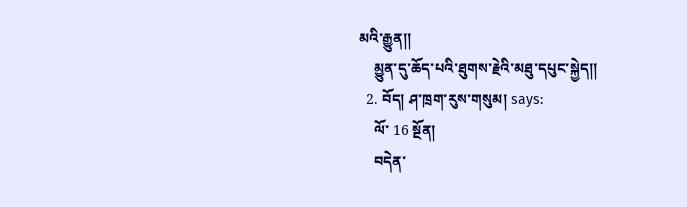མའི་རྒྱུན།།
    མྱུན་དུ་ཆོད་པའི་ཐུགས་རྗེའི་མཐུ་དཔུང་སྐྱེད།།
  2. བོད། ཤ་ཁྲག་རུས་གསུམ། says:
    ལོ་ 16 སྔོན།
    བདེན་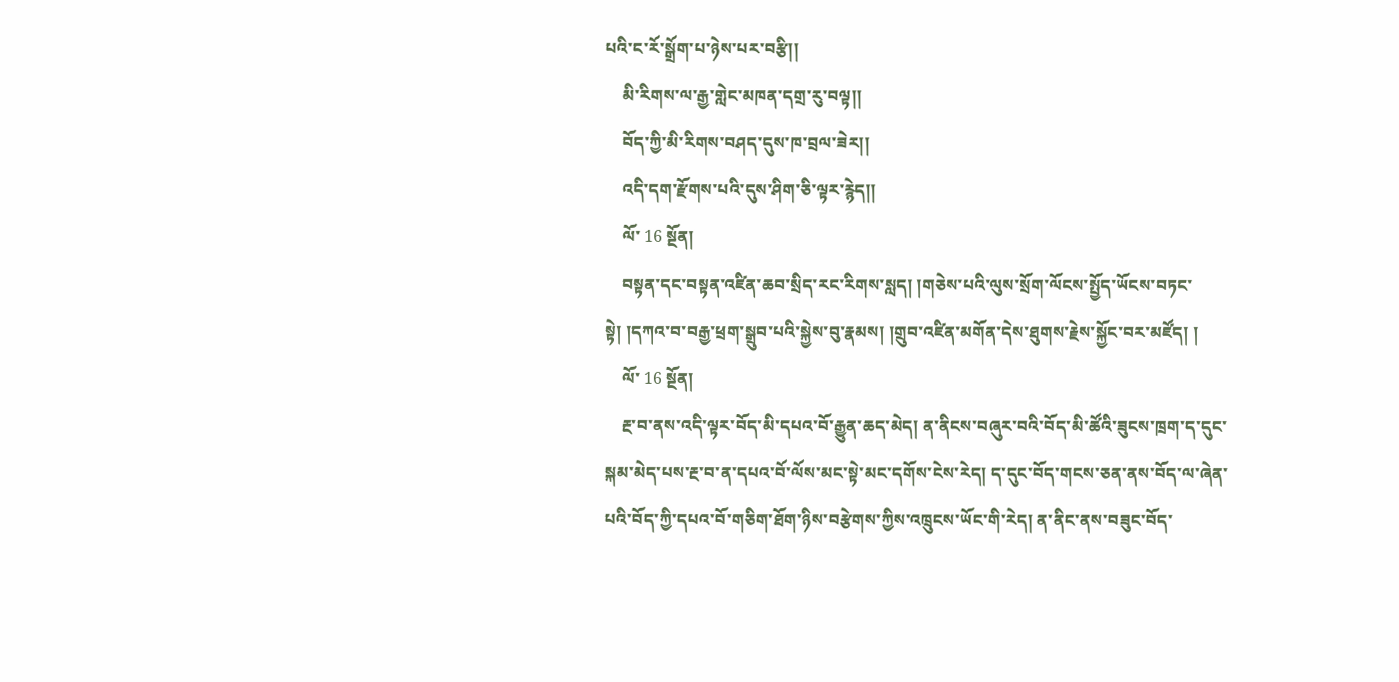པའི་ང་རོ་སྒྲོག་པ་ཉེས་པར་བརྩི།།
    མི་རིགས་ལ་རྒྱ་གླེང་མཁན་དགྲ་རུ་བལྟ།།
    བོད་ཀྱི་མི་རིགས་བཤད་དུས་ཁ་བྲལ་ཟེར།།
    འདི་དག་རྫོགས་པའི་དུས་ཤིག་ཅི་ལྟར་རྙེད།།
    ལོ་ 16 སྔོན།
    བསྟན་དང་བསྟན་འཛིན་ཆབ་སྲིད་རང་རིགས་སླད། །གཅེས་པའི་ལུས་སྲོག་ལོངས་སྤྱོད་ཡོངས་བཏང་སྟེ། །དཀའ་བ་བརྒྱ་ཕྲག་སྒྲུབ་པའི་སྐྱེས་བུ་རྣམས། །གྲུབ་འཛིན་མགོན་དེས་ཐུགས་རྗེས་སྐྱོང་བར་མཛོད། །
    ལོ་ 16 སྔོན།
    རྔ་བ་ནས་འདི་ལྟར་བོད་མི་དཔའ་བོ་རྒྱུན་ཆད་མེད། ན་ནིངས་བཞུར་བའི་བོད་མི་ཚོའི་ཟུངས་ཁྲག་ད་དུང་སྐམ་མེད་པས་རྔ་བ་ན་དཔའ་བོ་ལོས་མང་སྟེ་མང་དགོས་ངེས་རེད། ད་དུང་བོད་གངས་ཅན་ནས་བོད་ལ་ཞེན་པའི་བོད་ཀྱི་དཔའ་བོ་གཅིག་ཐོག་ཉིས་བརྩེགས་ཀྱིས་འཁྲུངས་ཡོང་གི་རེད། ན་ནིང་ནས་བཟུང་བོད་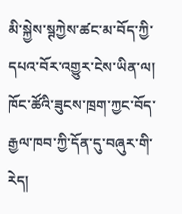མི་སྐྱེས་སྚཀྱེས་ཚང་མ་བོད་ཀྱི་དཔའ་བོར་འགྱུར་ངེས་ཡིན་ལ། ཁོང་ཚོའི་ཟུངས་ཁྲག་ཀྱང་བོད་རྒྱལ་ཁབ་ཀྱི་དོན་དུ་བཞུར་གི་རེད།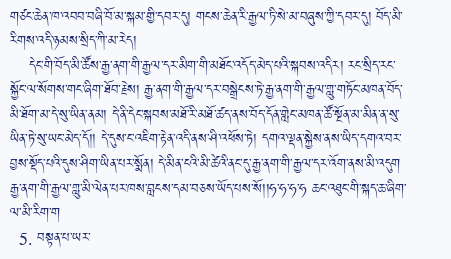གཙང་ཆེན་ཁ་འབབ་བཞི་བོ་མ་སྐམ་གྱི་དབར་དུ། གངས་ཆེན་རི་རྒྱལ་ཏི་སེ་མ་བཞུས་ཀྱི་དབར་དུ། བོད་མི་རིགས་འདི་ཉམས་སྲིད་ཀི་མ་རེད།
    དེང་གི་བོད་མི་ཚོས་རྒྱ་ནག་གི་རྒྱལ་དར་མིག་གི་མཐོང་འདོད་མེད་པའི་སྐབས་འདིར། རང་སྲིད་རང་སྐྱོང་ལ་སོགས་གང་ཞིག་ཐོབ་རྗེས། རྒྱ་ནག་གི་རྒྱལ་དར་བསྒྲེངས་ཏེ་རྒྱ་ནག་གི་རྒྱལ་གླུ་གཏོང་མཁན་བོད་མི་ཐོག་མ་དེ་སུ་ཡིན་ནམ། དེ་ནི་དེང་སྐབས་མཐོ་རི་མཐོ་ཚད་ནས་བོད་དོན་གླེང་མཁན་ཚོ་སྔོན་མ་མིན་ན་སུ་ཡིན་ཏེ་སུ་ཡང་མེད་དོ།། དེ་དུས་ང་འཇིག་རྟེན་འདི་ནས་ཤི་འཕོས་ཏེ། དགའ་ལྡན་སྐྱེས་ནས་ཡིད་དགའ་བར་བྱས་སྡོད་པའི་དུས་ཤིག་ཡིན་པར་སྨོན། དེ་མིན་ངའི་མི་ཚེའི་ནང་དུ་རྒྱ་ནག་གི་རྒྱལ་དར་འོག་ནས་མི་འདུག རྒྱ་ནག་གི་རྒྱལ་གླུ་མི་ལེན་པར་ཁས་བླངས་དམ་བཅས་ཡོད་པས་སོ།།ཧ་ཧ་ཧ་ཧ ཆང་འཐུང་གི་སྐད་ཆ་ཞིག་ལ་མི་རིག་ག
  5. བསྟན་པ་ཡར་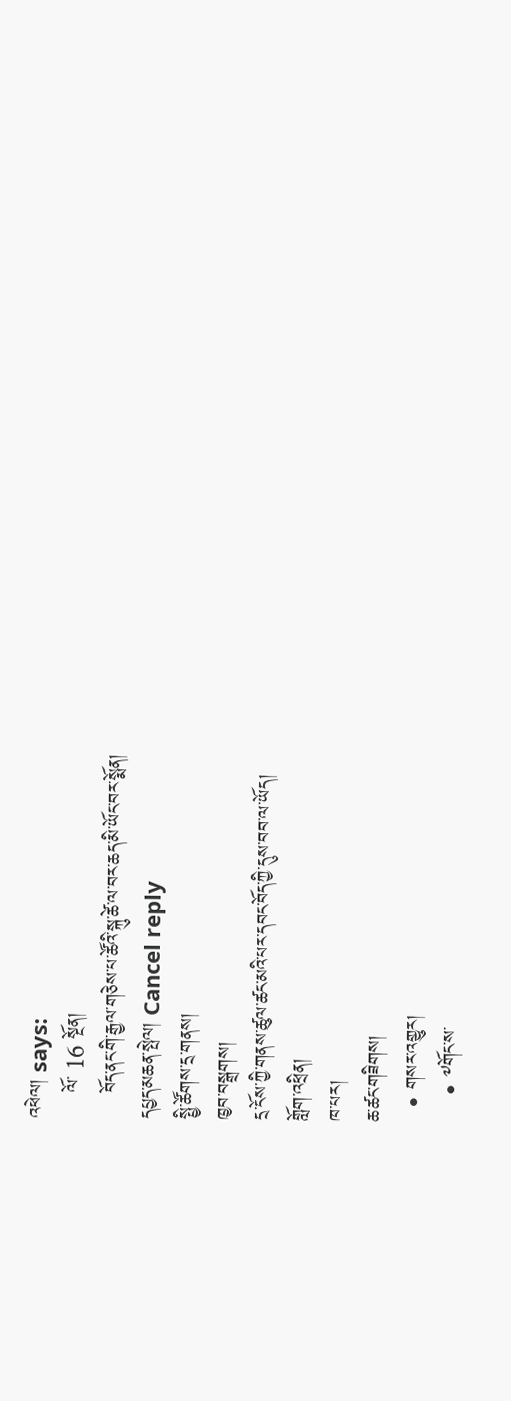འཕེལ། says:
    ལོ་ 16 སྔོན།
    བོད་ནང་གི་རྒྱལ་གཅེས་པ་ཚོའི་སྐུ་ཚེ་ལ་བར་ཆད་མི་ཡོང་བར་སྨོན།
དཔྱད་མཆན་སྤེལ། Cancel reply
སྤྱི་ཚོགས་དྲ་གནས།
ཁྱབ་བསྒྲགས།
དྲ་ངོས་ཀྱི་གནས་ཚུལ་ཚང་མའི་པར་དབང་བོད་ཀྱི་དུས་བབ་ལ་ཡོད།
གློག་འཕྲིན།
ཁ་པར།
ཆ་ཚང་གཟིགས།
  • གསར་འགྱུར།
    • ༸གོང་ས་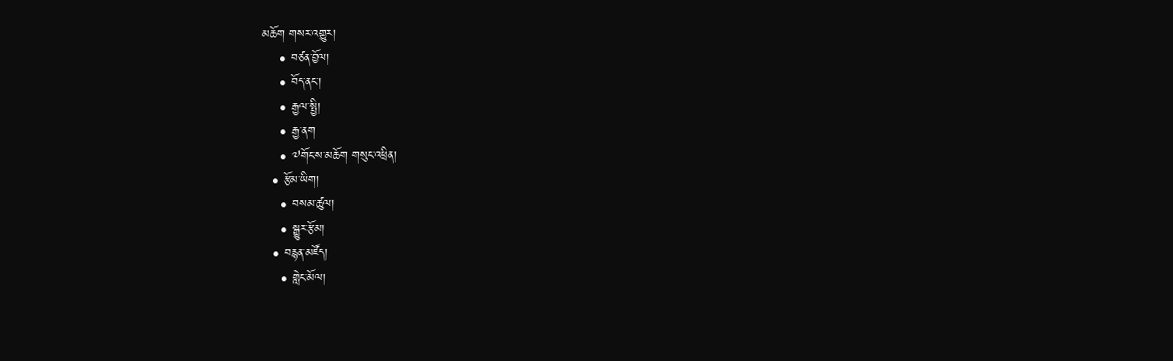མཆོག གསར་འགྱུར།
    • བཙན་བྱོལ།
    • བོད་ནང་།
    • རྒྱལ་སྤྱི།
    • རྒྱ་ནག
    • ༧གོང་ས་མཆོག གསུང་འཕྲིན།
  • རྩོམ་ཡིག།
    • བསམ་ཚུལ།
    • སྒྱུར་རྩོམ།
  • བརྙན་མཛོད།
    • གླེང་མོལ།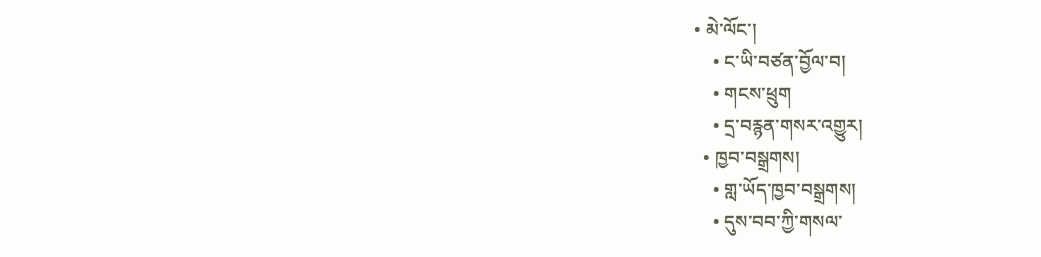• མེ་ལོང་།
    • ང་ཡི་བཙན་བྱོལ་བ།
    • གངས་ཕྲུག
    • དྲ་བརྙན་གསར་འགྱུར།
  • ཁྱབ་བསྒྲགས།
    • གླ་ཡོད་ཁྱབ་བསྒྲགས།
    • དུས་བབ་ཀྱི་གསལ་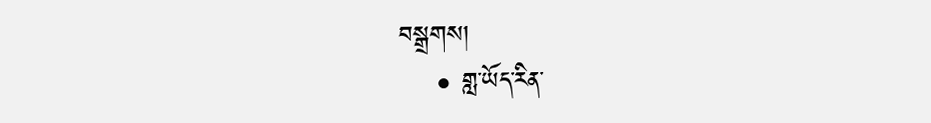བསྒྲགས།
    • གླ་ཡོད་རིན་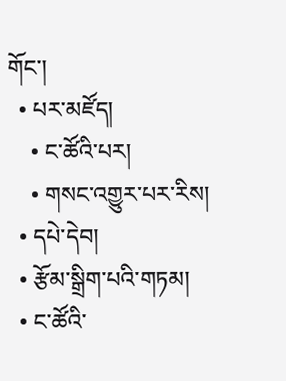གོང་།
  • པར་མཛོད།
    • ང་ཚོའི་པར།
    • གསང་འགྱུར་པར་རིས།
  • དཔེ་དེབ།
  • རྩོམ་སྒྲིག་པའི་གཏམ།
  • ང་ཚོའི་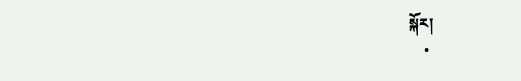སྐོར།
    •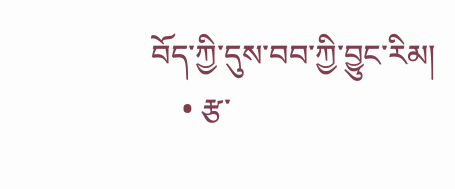བོད་ཀྱི་དུས་བབ་ཀྱི་བྱུང་རིམ།
    • རྩ་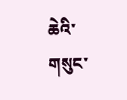ཆེའི་གསུང་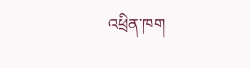འཕྲིན་ཁག